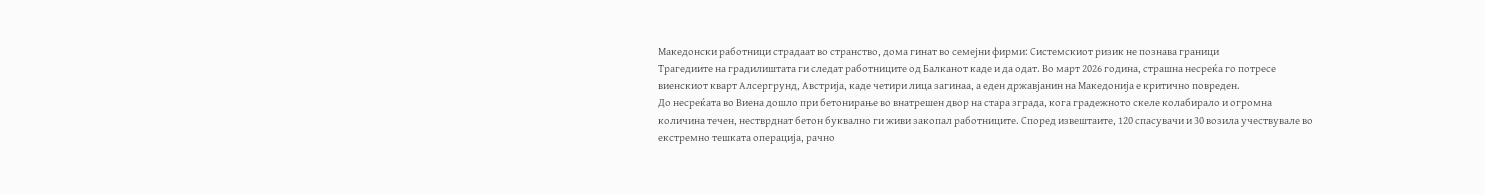Македонски работници страдаат во странство, дома гинат во семејни фирми: Системскиот ризик не познава граници
Трагедиите на градилиштата ги следат работниците од Балканот каде и да одат. Во март 2026 година, страшна несреќа го потресе виенскиот кварт Алсергрунд, Австрија, каде четири лица загинаа, а еден државјанин на Македонија е критично повреден.
До несреќата во Виена дошло при бетонирање во внатрешен двор на стара зграда, кога градежното скеле колабирало и огромна количина течен, нестврднат бетон буквално ги живи закопал работниците. Според извештаите, 120 спасувачи и 30 возила учествувале во екстремно тешката операција, рачно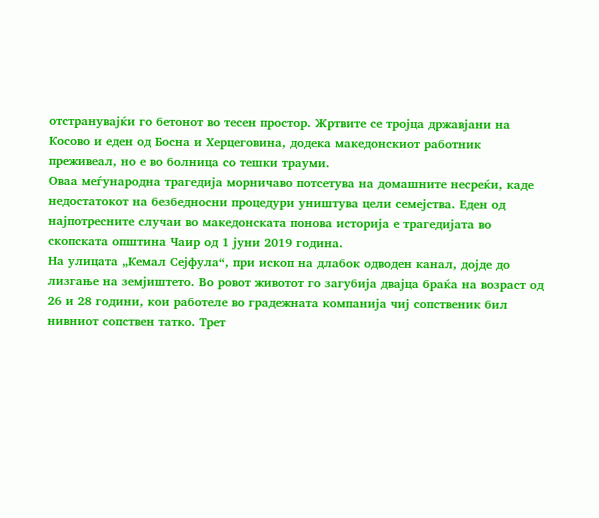отстранувајќи го бетонот во тесен простор. Жртвите се тројца државјани на Косово и еден од Босна и Херцеговина, додека македонскиот работник преживеал, но е во болница со тешки трауми.
Оваа меѓународна трагедија морничаво потсетува на домашните несреќи, каде недостатокот на безбедносни процедури уништува цели семејства. Еден од најпотресните случаи во македонската понова историја е трагедијата во скопската општина Чаир од 1 јуни 2019 година.
На улицата „Кемал Сејфула“, при ископ на длабок одводен канал, дојде до лизгање на земјиштето. Во ровот животот го загубија двајца браќа на возраст од 26 и 28 години, кои работеле во градежната компанија чиј сопственик бил нивниот сопствен татко. Трет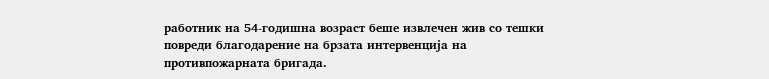работник на 54-годишна возраст беше извлечен жив со тешки повреди благодарение на брзата интервенција на противпожарната бригада.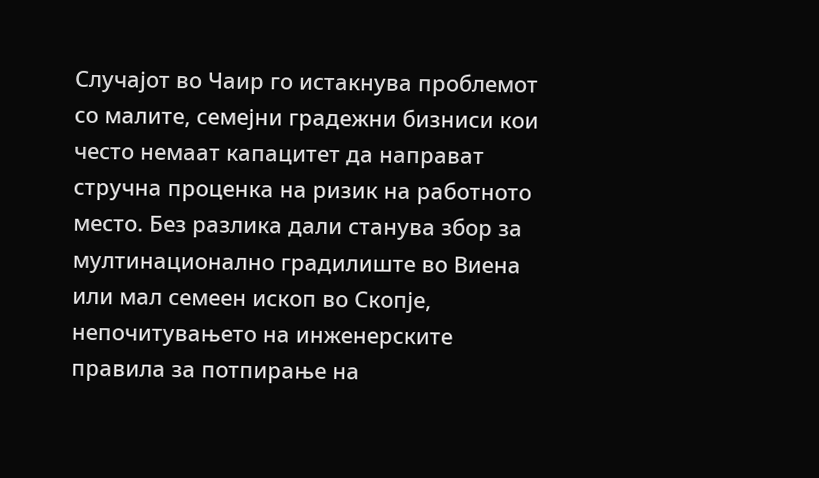Случајот во Чаир го истакнува проблемот со малите, семејни градежни бизниси кои често немаат капацитет да направат стручна проценка на ризик на работното место. Без разлика дали станува збор за мултинационално градилиште во Виена или мал семеен ископ во Скопје, непочитувањето на инженерските правила за потпирање на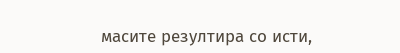масите резултира со исти,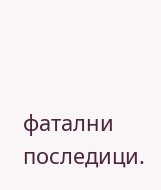фатални последици.